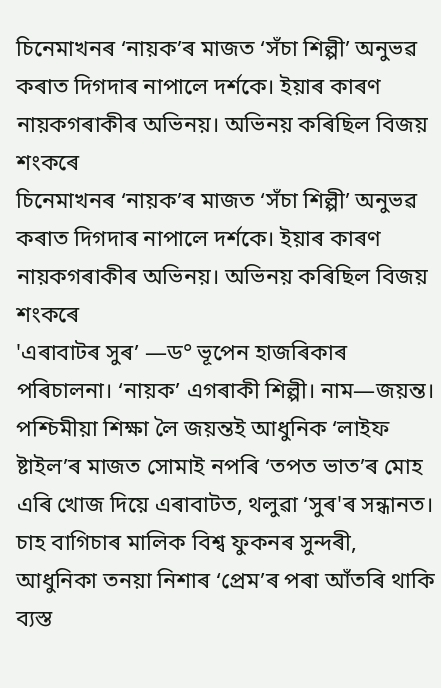চিনেমাখনৰ ‘নায়ক’ৰ মাজত ‘সঁচা শিল্পী’ অনুভৱ কৰাত দিগদাৰ নাপালে দর্শকে। ইয়াৰ কাৰণ নায়কগৰাকীৰ অভিনয়। অভিনয় কৰিছিল বিজয় শংকৰে
চিনেমাখনৰ ‘নায়ক’ৰ মাজত ‘সঁচা শিল্পী’ অনুভৱ কৰাত দিগদাৰ নাপালে দর্শকে। ইয়াৰ কাৰণ নায়কগৰাকীৰ অভিনয়। অভিনয় কৰিছিল বিজয় শংকৰে
'এৰাবাটৰ সুৰ’ —ড° ভূপেন হাজৰিকাৰ পৰিচালনা। ‘নায়ক’ এগৰাকী শিল্পী। নাম—জয়ন্ত। পশ্চিমীয়া শিক্ষা লৈ জয়ন্তই আধুনিক ‘লাইফ ষ্টাইল’ৰ মাজত সোমাই নপৰি ‘তপত ভাত’ৰ মোহ এৰি খোজ দিয়ে এৰাবাটত, থলুৱা ‘সুৰ'ৰ সন্ধানত। চাহ বাগিচাৰ মালিক বিশ্ব ফুকনৰ সুন্দৰী, আধুনিকা তনয়া নিশাৰ ‘প্রেম’ৰ পৰা আঁতৰি থাকি ব্যস্ত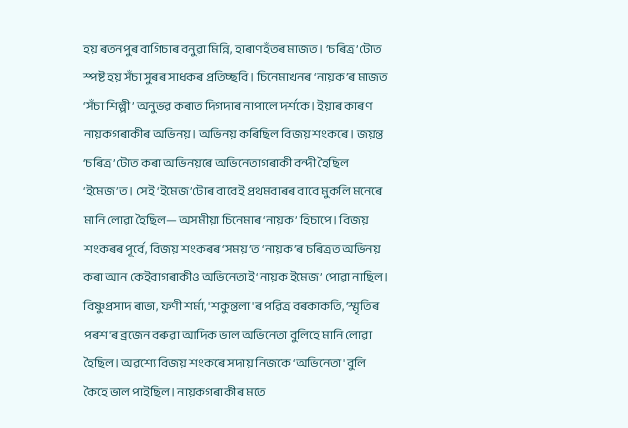হয় ৰতনপুৰ বাগিচাৰ বনুৱা মিন্নি, হাৰাণহঁতৰ মাজত। ‘চৰিত্ৰ’টোত স্পষ্ট হয় সঁচা সুৰৰ সাধকৰ প্ৰতিচ্ছবি। চিনেমাখনৰ ‘নায়ক’ৰ মাজত ‘সঁচা শিল্পী’ অনুভৱ কৰাত দিগদাৰ নাপালে দর্শকে। ইয়াৰ কাৰণ নায়কগৰাকীৰ অভিনয়। অভিনয় কৰিছিল বিজয় শংকৰে। জয়ন্ত ‘চৰিত্ৰ’টোত কৰা অভিনয়ৰে অভিনেতাগৰাকী বন্দী হৈছিল ‘ইমেজ’ত। সেই ‘ইমেজ’টোৰ বাবেই প্ৰথমবাৰৰ বাবে মুকলি মনেৰে মানি লোৱা হৈছিল— অসমীয়া চিনেমাৰ ‘নায়ক’ হিচাপে। বিজয় শংকৰৰ পূৰ্বে, বিজয় শংকৰৰ ‘সময়’ত ‘নায়ক’ৰ চৰিত্ৰত অভিনয় কৰা আন কেইবাগৰাকীও অভিনেতাই ‘নায়ক ইমেজ’ পোৱা নাছিল। বিষ্ণুপ্ৰসাদ ৰাভা, ফণী শৰ্মা, 'শকুন্তলা'ৰ পৱিত্ৰ বৰকাকতি, ‘স্মৃতিৰ পৰশ'ৰ ব্ৰজেন বৰুৱা আদিক ভাল অভিনেতা বুলিহে মানি লোৱা হৈছিল। অৱশ্যে বিজয় শংকৰে সদায় নিজকে ‘অভিনেতা' বুলি কৈহে ভাল পাইছিল। নায়কগৰাকীৰ মতে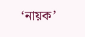‘নায়ক’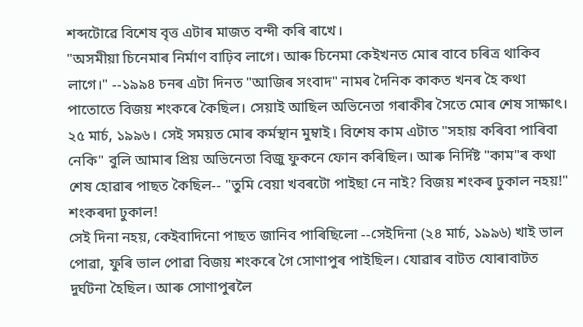শব্দটোৱে বিশেষ বৃত্ত এটাৰ মাজত বন্দী কৰি ৰাখে।
"অসমীয়া চিনেমাৰ নিৰ্মাণ বাঢ়িব লাগে। আৰু চিনেমা কেইখনত মোৰ বাবে চৰিত্ৰ থাকিব লাগে।" --১৯৯৪ চনৰ এটা দিনত "আজিৰ সংবাদ" নামৰ দৈনিক কাকত খনৰ হৈ কথা পাতোতে বিজয় শংকৰে কৈছিল। সেয়াই আছিল অভিনেতা গৰাকীৰ সৈতে মোৰ শেষ সাক্ষাৎ। ২৫ মাৰ্চ, ১৯৯৬। সেই সময়ত মোৰ কৰ্মস্থান মুম্বাই। বিশেষ কাম এটাত "সহায় কৰিবা পাৰিবা নেকি" বুলি আমাৰ প্ৰিয় অভিনেতা বিজু ফুকনে ফোন কৰিছিল। আৰু নিৰ্দিষ্ট "কাম"ৰ কথা শেষ হোৱাৰ পাছত কৈছিল-- "তুমি বেয়া খবৰটো পাইছা নে নাই? বিজয় শংকৰ ঢুকাল নহয়!" শংকৰদা ঢুকাল!
সেই দিনা নহয়, কেইবাদিনো পাছত জানিব পাৰিছিলো --সেইদিনা (২৪ মাৰ্চ, ১৯৯৬) খাই ভাল পোৱা, ফুৰি ভাল পোৱা বিজয় শংকৰে গৈ সোণাপুৰ পাইছিল। যোৱাৰ বাটত যোৰাবাটত দুৰ্ঘটনা হৈছিল। আৰু সোণাপুৰলৈ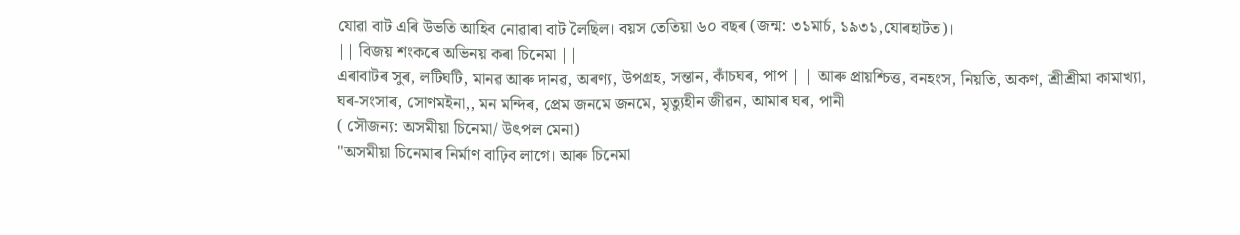যোৱা বাট এৰি উভতি আহিব নোৱাৰা বাট লৈছিল। বয়স তেতিয়া ৬০ বছৰ (জন্ম: ৩১মাৰ্চ, ১৯৩১,যোৰহাটত)।
|| বিজয় শংকৰে অভিনয় কৰা চিনেমা ||
এৰাবাটৰ সুৰ, লটিঘটি, মানৱ আৰু দানৱ, অৰণ্য, উপগ্রহ, সন্তান, কাঁচঘৰ, পাপ | | আৰু প্ৰায়শ্চিত্ত, বনহংস, নিয়তি, অকণ, শ্রীশ্রীমা কামাখ্যা, ঘৰ-সংসাৰ, সোণমইনা,, মন মন্দিৰ, প্রেম জনমে জনমে, মৃত্যুহীন জীৱন, আমাৰ ঘৰ, পানী
( সৌজন্য: অসমীয়া চিনেমা/ উৎপল মেনা)
"অসমীয়া চিনেমাৰ নিৰ্মাণ বাঢ়িব লাগে। আৰু চিনেমা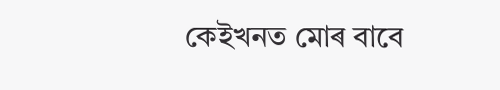কেইখনত মোৰ বাবে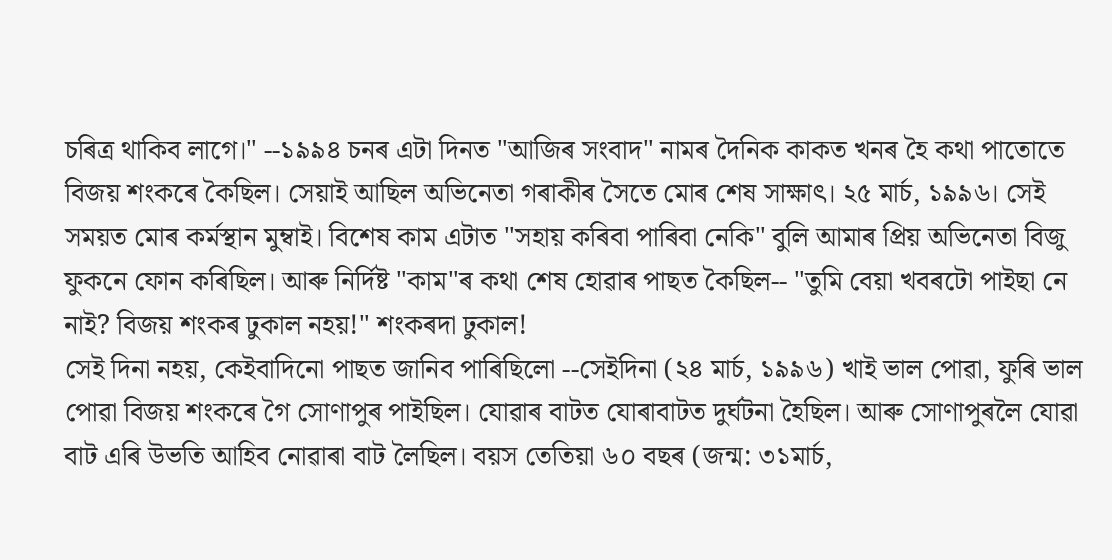চৰিত্ৰ থাকিব লাগে।" --১৯৯৪ চনৰ এটা দিনত "আজিৰ সংবাদ" নামৰ দৈনিক কাকত খনৰ হৈ কথা পাতোতে বিজয় শংকৰে কৈছিল। সেয়াই আছিল অভিনেতা গৰাকীৰ সৈতে মোৰ শেষ সাক্ষাৎ। ২৫ মাৰ্চ, ১৯৯৬। সেই সময়ত মোৰ কৰ্মস্থান মুম্বাই। বিশেষ কাম এটাত "সহায় কৰিবা পাৰিবা নেকি" বুলি আমাৰ প্ৰিয় অভিনেতা বিজু ফুকনে ফোন কৰিছিল। আৰু নিৰ্দিষ্ট "কাম"ৰ কথা শেষ হোৱাৰ পাছত কৈছিল-- "তুমি বেয়া খবৰটো পাইছা নে নাই? বিজয় শংকৰ ঢুকাল নহয়!" শংকৰদা ঢুকাল!
সেই দিনা নহয়, কেইবাদিনো পাছত জানিব পাৰিছিলো --সেইদিনা (২৪ মাৰ্চ, ১৯৯৬) খাই ভাল পোৱা, ফুৰি ভাল পোৱা বিজয় শংকৰে গৈ সোণাপুৰ পাইছিল। যোৱাৰ বাটত যোৰাবাটত দুৰ্ঘটনা হৈছিল। আৰু সোণাপুৰলৈ যোৱা বাট এৰি উভতি আহিব নোৱাৰা বাট লৈছিল। বয়স তেতিয়া ৬০ বছৰ (জন্ম: ৩১মাৰ্চ,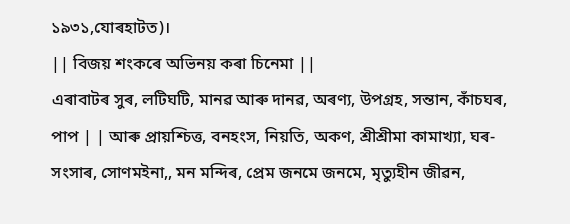১৯৩১,যোৰহাটত)।
|| বিজয় শংকৰে অভিনয় কৰা চিনেমা ||
এৰাবাটৰ সুৰ, লটিঘটি, মানৱ আৰু দানৱ, অৰণ্য, উপগ্রহ, সন্তান, কাঁচঘৰ, পাপ | | আৰু প্ৰায়শ্চিত্ত, বনহংস, নিয়তি, অকণ, শ্রীশ্রীমা কামাখ্যা, ঘৰ-সংসাৰ, সোণমইনা,, মন মন্দিৰ, প্রেম জনমে জনমে, মৃত্যুহীন জীৱন,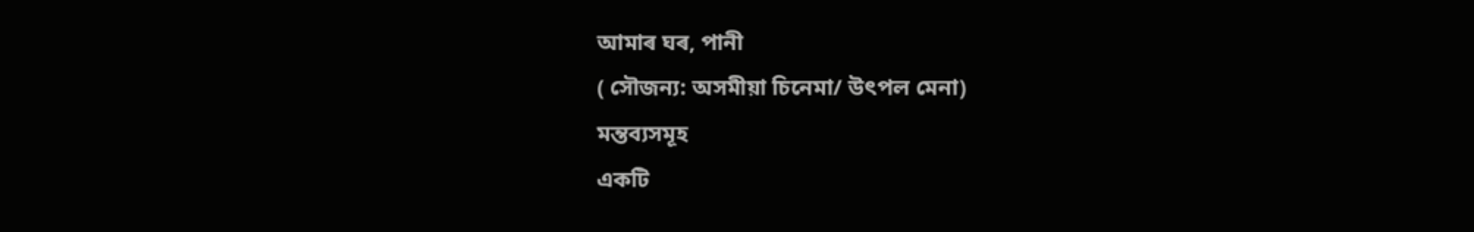আমাৰ ঘৰ, পানী
( সৌজন্য: অসমীয়া চিনেমা/ উৎপল মেনা)
মন্তব্যসমূহ
একটি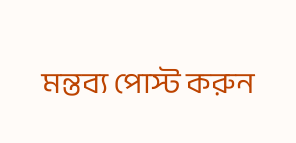মন্তব্য পোস্ট করুন